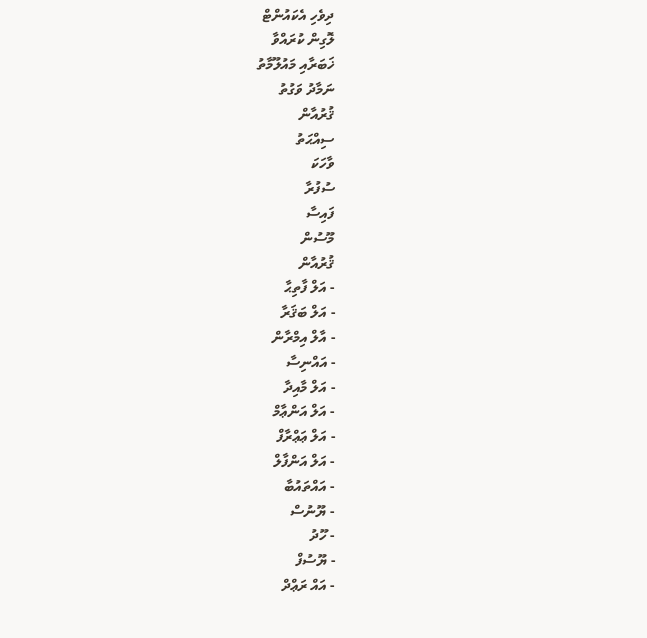ދިވެހި އެކައުންޓް
ލޮގިން ކުރައްވާ
ޚަބަރާއި މައުލޫމާތު
ނަމާދު ވަގުތު
ޤުރުއާން
ސިއްޙަތު
ވާހަކަ
ސުފުރާ
ފައިސާ
މޫސުން
ޤުރުއާން
- އަލް ފާތިޙާ
- އަލް ބަޤަރާ
- އާލް އިމްރާން
- އައްނިސާ
- އަލް މާއިދާ
- އަލް އަންޢާމް
- އަލް ޢަޢްރާފް
- އަލް އަންފާލް
- އައްތައުބާ
- ޔޫނުސް
- ހޫދު
- ޔޫސުފް
- އައް ރަޢްދް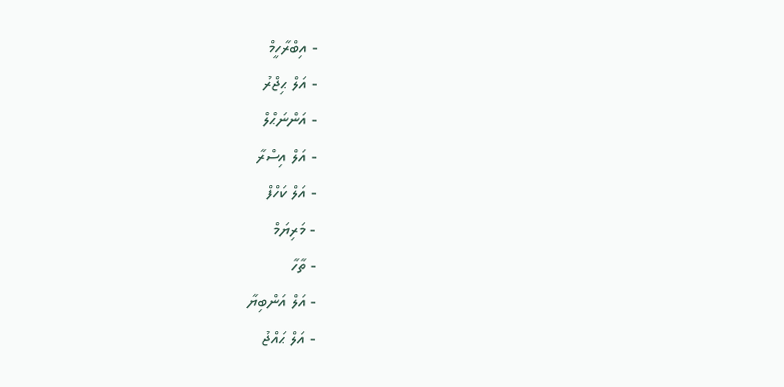- އިބްރާހީމް
- އަލް ޙިޖްރު
- އަންނަޙްލް
- އަލް އިސްރާ
- އަލް ކަހްފް
- މަރިޔަމް
- ތާހާ
- އަލް އަންބިޔާ
- އަލް ޙައްޖު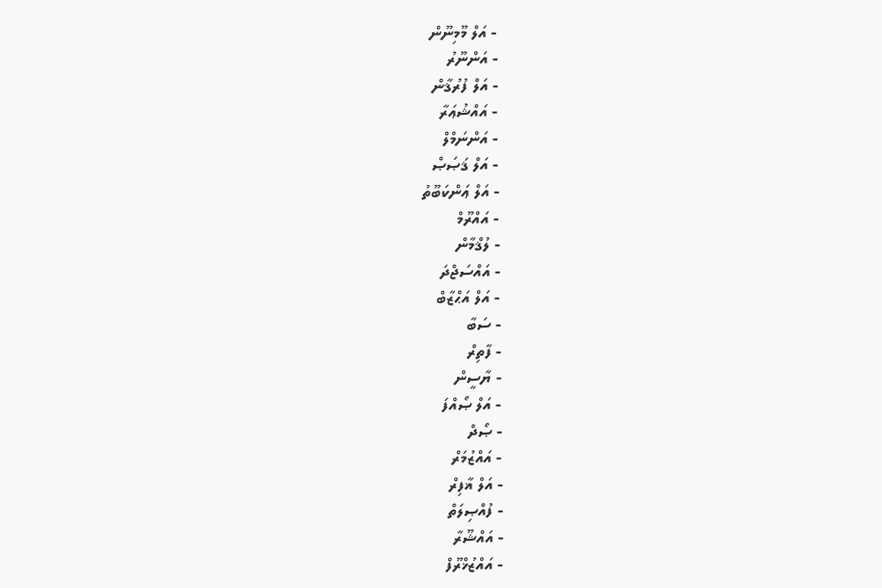- އަލް މޫމިނޫން
- އަންނޫރު
- އަލް ފުރުޤާން
- އައްޝުޢަރާ
- އަންނަމްލް
- އަލް ޤަޞަޞް
- އަލް ޢަންކަބޫތު
- އައްރޫމް
- ލުޤްމާން
- އައްސަޖްދަ
- އަލް އަޙްޒާބް
- ސަބާ
- ފާތިރް
- ޔާސީން
- އަލް ޞޯއްފަ
- ޞޯދް
- އައްޒުމަރް
- އަލް ޣާފިރް
- ފުއްޞިލަތް
- އައްޝޫރާ
- އައްޒުޚްރޫފް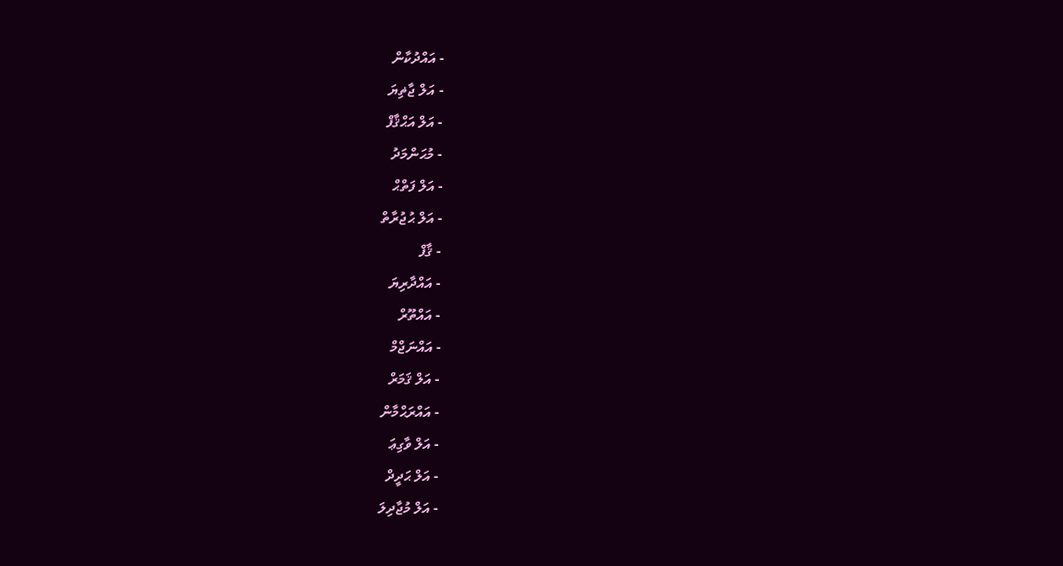- އައްދުކާން
- އަލް ޖާޡިޔަ
- އަލް އަޙްޤާފް
- މުޙަންމަދު
- އަލް ފަތްޙް
- އަލް ޙުޖުރާތް
- ޤާފް
- އައްދާރިޔަ
- އައްތޫރް
- އައްނަޖްމް
- އަލް ޤަމަރް
- އައްރަޙްމާން
- އަލް ވާގިޢަ
- އަލް ޙަދީދް
- އަލް މުޖާދިލަ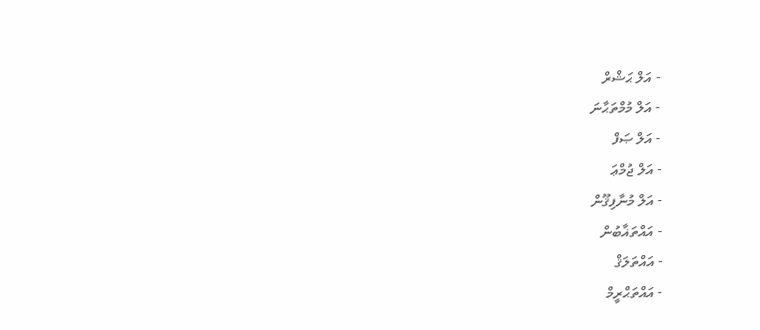- އަލް ޙަޝްރް
- އަލް މުމްތަޙާނަ
- އަލް ޞަފް
- އަލް ޖުމްޢަ
- އަލް މުނާފިޤޫން
- އައްތަޣާބުން
- އައްތަލަޤް
- އައްތަޙްރީމް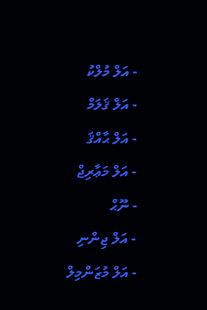- އަލް މުލްކު
- އަލް ޤަލަމް
- އަލް ޙާއްޤަ
- އަލް މަޢާރިޖް
- ނޫޙް
- އަލް ޖިންނި
- އަލް މުޒަންމިލް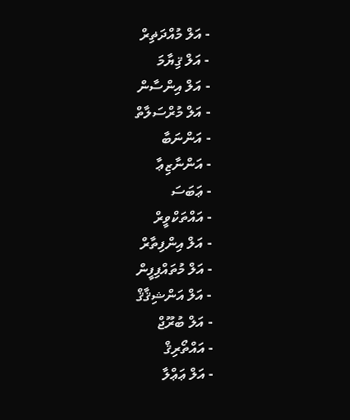- އަލް މުއްދަޡިރް
- އަލް ޤިޔާމަ
- އަލް އިންސާން
- އަލް މުރްސަލާތް
- އަންނަބާ
- އަންނާޒިޢާ
- ޢަބަސަ
- އައްތަކްވީރް
- އަލް އިންފިތާރް
- އަލް މުތައްފިފީން
- އަލް އަންޝިޤާޤް
- އަލް ބުރޫޖް
- އައްތޯރިޤް
- އަލް ޢަޢްލާ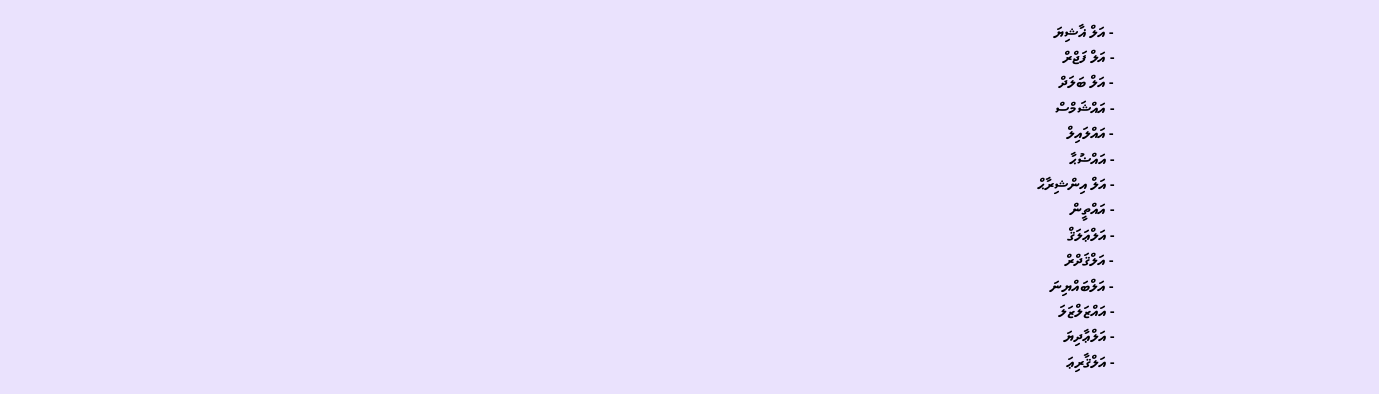- އަލް ޣާޝިޔަ
- އަލް ފަޖްރް
- އަލް ބަލަދް
- އައްޝަމްސް
- އައްލައިލް
- އައްޟުޙާ
- އަލް އިންޝިރާޙް
- އައްތީން
- އަލްޢަލަޤް
- އަލްޤަދްރް
- އަލްބައްޔިނަ
- އައްޒަލްޒަލަ
- އަލްޢާދިޔަ
- އަލްޤާރިޢަ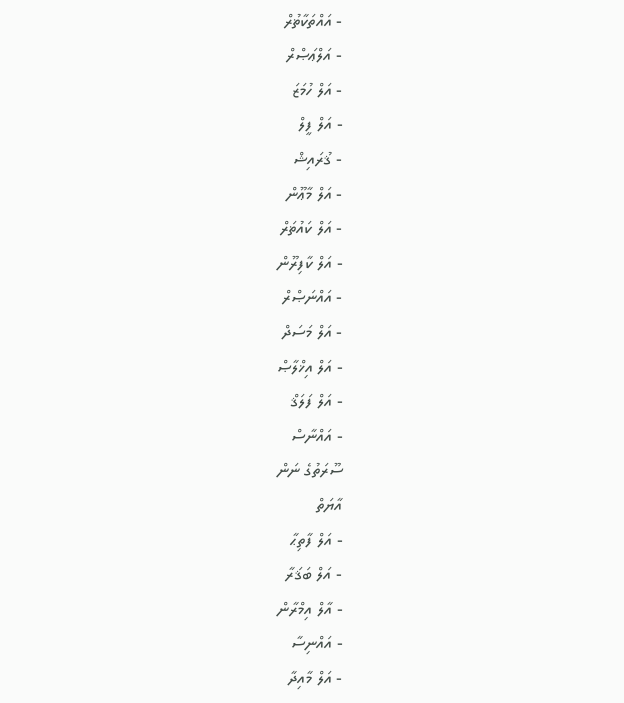- އައްތަކާޡުރް
- އަލްޢަޞްރް
- އަލް ހުމަޒަ
- އަލް ފީލް
- ޤުރައިޝް
- އަލް މާޢޫން
- އަލް ކައުޡަރް
- އަލް ކާފިރޫން
- އައްނަޞްރް
- އަލް މަސަދް
- އަލް އިޚްލާޞް
- އަލް ފަލަޤް
- އައްނާސް
ސޫރަތުގެ ނަން
އާޔަތް
- އަލް ފާތިޙާ
- އަލް ބަޤަރާ
- އާލް އިމްރާން
- އައްނިސާ
- އަލް މާއިދާ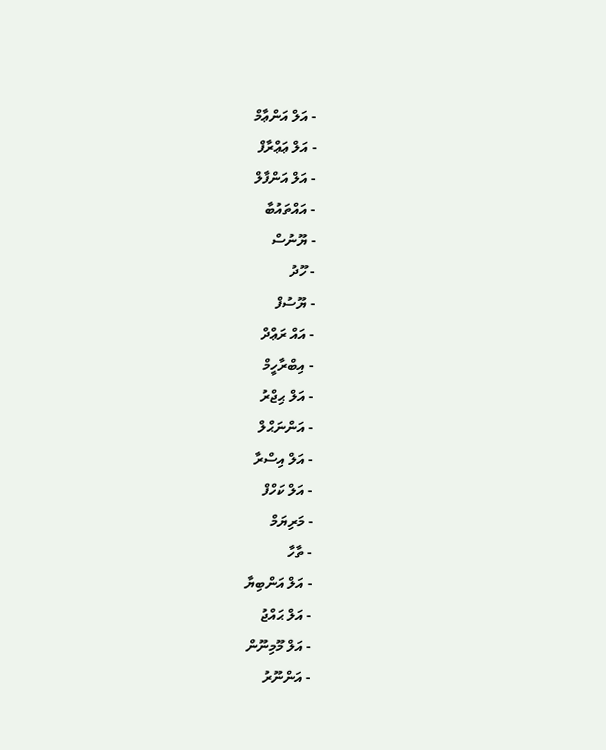- އަލް އަންޢާމް
- އަލް ޢަޢްރާފް
- އަލް އަންފާލް
- އައްތައުބާ
- ޔޫނުސް
- ހޫދު
- ޔޫސުފް
- އައް ރަޢްދް
- އިބްރާހީމް
- އަލް ޙިޖްރު
- އަންނަޙްލް
- އަލް އިސްރާ
- އަލް ކަހްފް
- މަރިޔަމް
- ތާހާ
- އަލް އަންބިޔާ
- އަލް ޙައްޖު
- އަލް މޫމިނޫން
- އަންނޫރު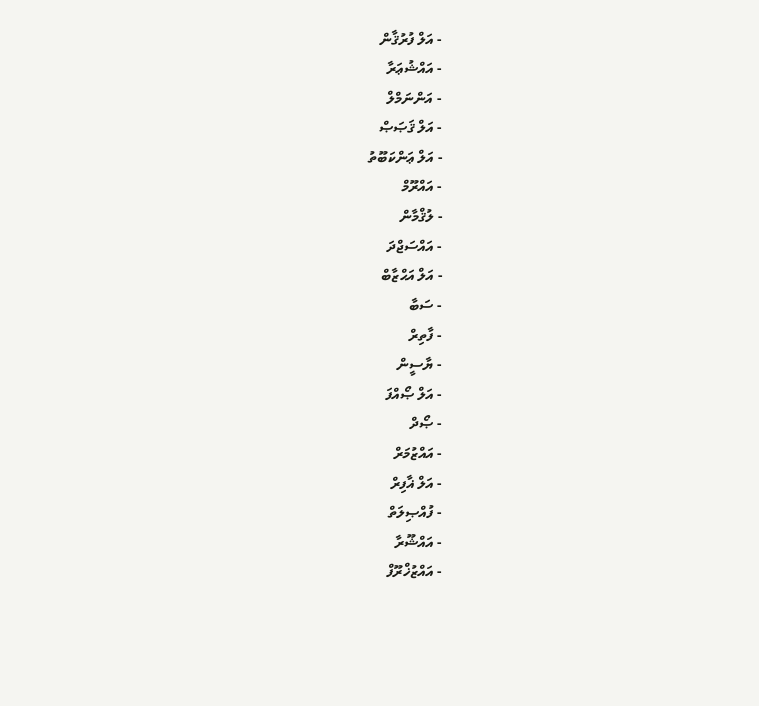- އަލް ފުރުޤާން
- އައްޝުޢަރާ
- އަންނަމްލް
- އަލް ޤަޞަޞް
- އަލް ޢަންކަބޫތު
- އައްރޫމް
- ލުޤްމާން
- އައްސަޖްދަ
- އަލް އަޙްޒާބް
- ސަބާ
- ފާތިރް
- ޔާސީން
- އަލް ޞޯއްފަ
- ޞޯދް
- އައްޒުމަރް
- އަލް ޣާފިރް
- ފުއްޞިލަތް
- އައްޝޫރާ
- އައްޒުޚްރޫފް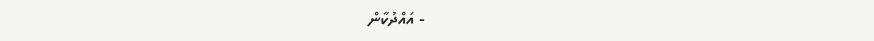- އައްދުކާން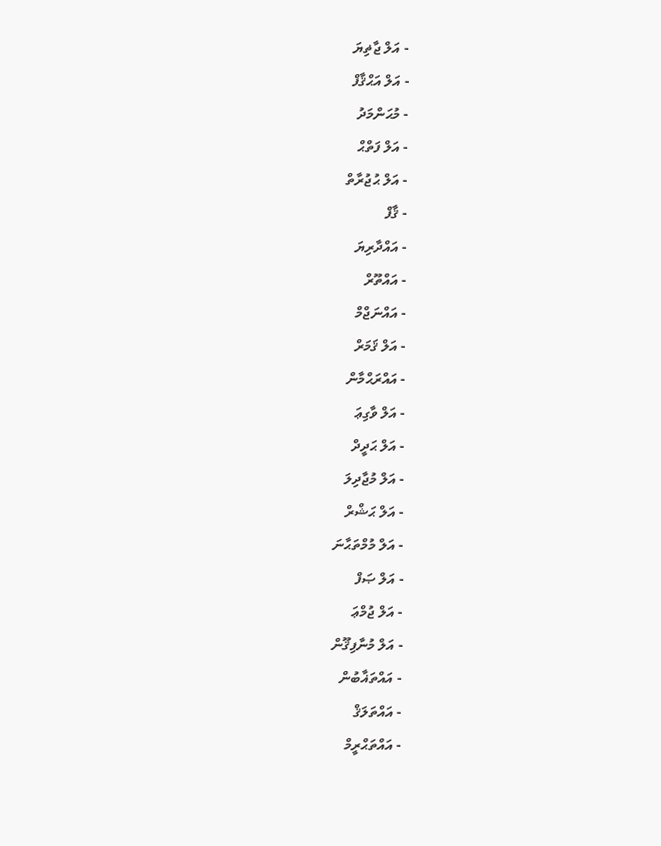- އަލް ޖާޡިޔަ
- އަލް އަޙްޤާފް
- މުޙަންމަދު
- އަލް ފަތްޙް
- އަލް ޙުޖުރާތް
- ޤާފް
- އައްދާރިޔަ
- އައްތޫރް
- އައްނަޖްމް
- އަލް ޤަމަރް
- އައްރަޙްމާން
- އަލް ވާގިޢަ
- އަލް ޙަދީދް
- އަލް މުޖާދިލަ
- އަލް ޙަޝްރް
- އަލް މުމްތަޙާނަ
- އަލް ޞަފް
- އަލް ޖުމްޢަ
- އަލް މުނާފިޤޫން
- އައްތަޣާބުން
- އައްތަލަޤް
- އައްތަޙްރީމް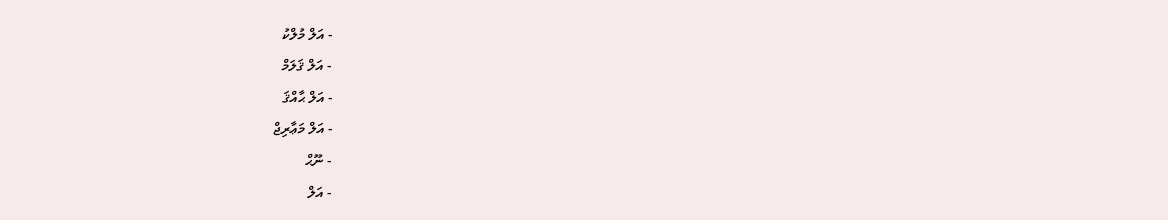- އަލް މުލްކު
- އަލް ޤަލަމް
- އަލް ޙާއްޤަ
- އަލް މަޢާރިޖް
- ނޫޙް
- އަލް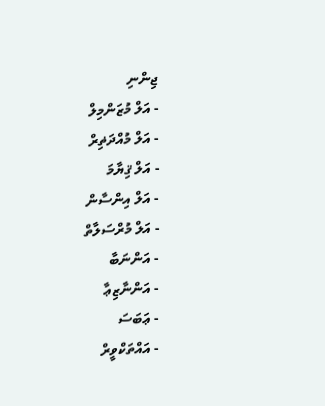ޖިންނި
- އަލް މުޒަންމިލް
- އަލް މުއްދަޡިރް
- އަލް ޤިޔާމަ
- އަލް އިންސާން
- އަލް މުރްސަލާތް
- އަންނަބާ
- އަންނާޒިޢާ
- ޢަބަސަ
- އައްތަކްވީރް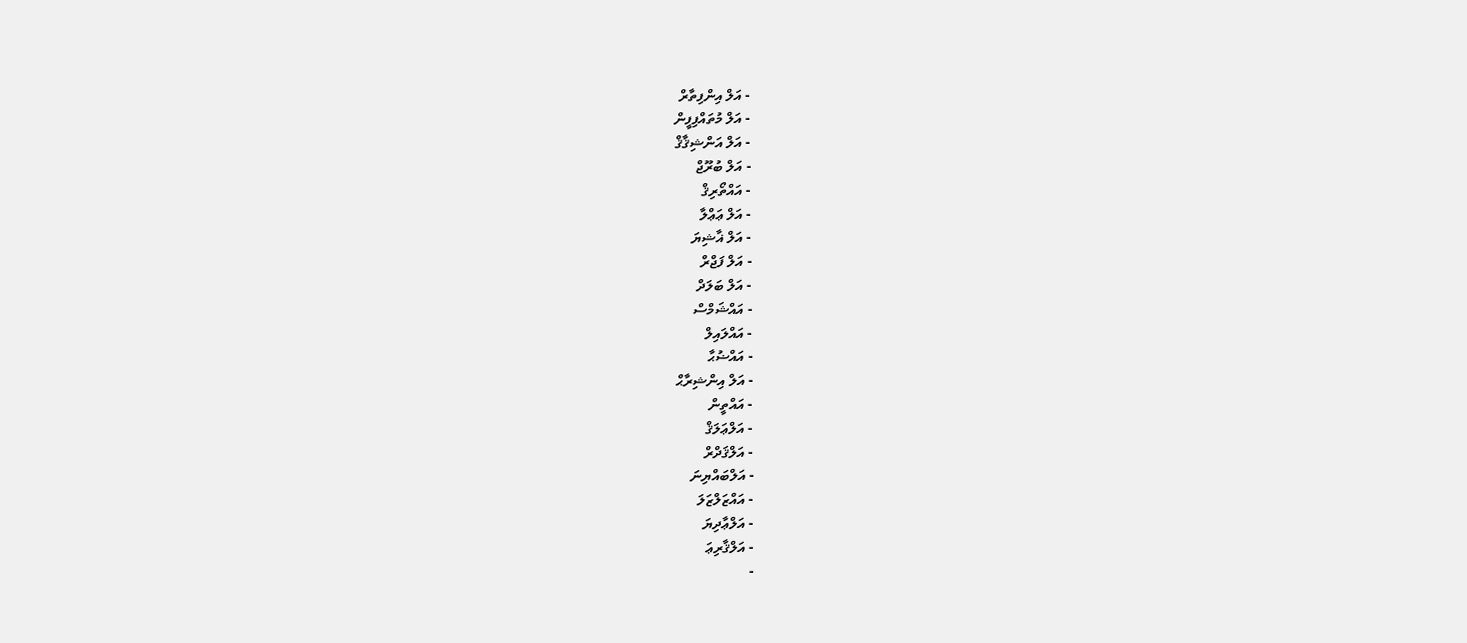- އަލް އިންފިތާރް
- އަލް މުތައްފިފީން
- އަލް އަންޝިޤާޤް
- އަލް ބުރޫޖް
- އައްތޯރިޤް
- އަލް ޢަޢްލާ
- އަލް ޣާޝިޔަ
- އަލް ފަޖްރް
- އަލް ބަލަދް
- އައްޝަމްސް
- އައްލައިލް
- އައްޟުޙާ
- އަލް އިންޝިރާޙް
- އައްތީން
- އަލްޢަލަޤް
- އަލްޤަދްރް
- އަލްބައްޔިނަ
- އައްޒަލްޒަލަ
- އަލްޢާދިޔަ
- އަލްޤާރިޢަ
-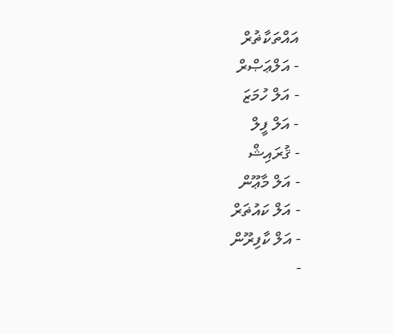އައްތަކާޡުރް
- އަލްޢަޞްރް
- އަލް ހުމަޒަ
- އަލް ފީލް
- ޤުރައިޝް
- އަލް މާޢޫން
- އަލް ކައުޡަރް
- އަލް ކާފިރޫން
-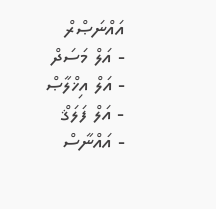އައްނަޞްރް
- އަލް މަސަދް
- އަލް އިޚްލާޞް
- އަލް ފަލަޤް
- އައްނާސް